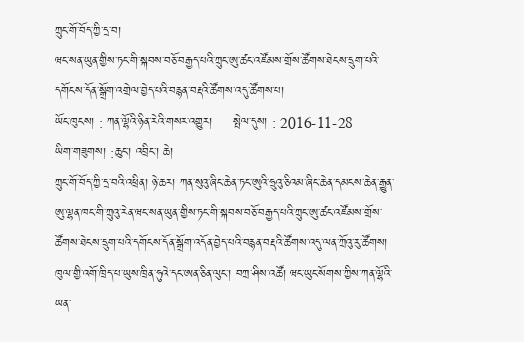ཀྲུང་གོ་བོད་ཀྱི་དྲ་བ།
ཝང་སན་ཡུན་གྱིས་ཏང་གི་སྐབས་བཅོ་བརྒྱད་པའི་ཀྲུང་ཨུ་ཚང་འཛོམས་གྲོས་ཚོགས་ཐེངས་དྲུག་པའི་དགོངས་དོན་སྒྲོག་འགྲེལ་བྱེད་པའི་བརྙན་བརྡའི་ཚོགས་འདུ་ཚོགས་པ།
ཡོང་ཁུངས། : ཀན་ལྷོའི་ཉིན་རེའི་གསར་འགྱུར།     སྤེལ་དུས། : 2016-11-28
ཡིག་གཟུགས། :ཆུང་། འབྲིང་། ཆེ།
ཀྲུང་གོ་བོད་ཀྱི་དྲ་བའི་འཕྲིན། ཉེ་ཆར། ཀན་སུའུ་ཞིང་ཆེན་ཏང་ཨུའི་ཧྲུའུ་ཅིའམ་ཞིང་ཆེན་དམངས་ཆེན་རྒྱུན་ཨུ་ལྷན་ཁང་གི་ཀྲུའུ་རེན་ཝང་སན་ཡུན་གྱིས་ཏང་གི་སྐབས་བཅོ་བརྒྱད་པའི་ཀྲུང་ཨུ་ཚང་འཛོམས་གྲོས་ཚོགས་ཐེངས་དྲུག་པའི་དགོངས་དོན་སྒྲོག་འདོན་བྱེད་པའི་བརྙན་བརྡའི་ཚོགས་འདུ་ལན་ཀྲོའུ་རུ་ཚོགས། ཁུལ་གྱི་འགོ་ཁྲིད་པ་ཡུས་ཁྲིན་ཧུའེ་དང་ཨན་ཅིན་ལུང་། བཀྲ་ཤིས་འཚོ། ཝང་ཡུང་སོགས་ཀྱིས་ཀན་ལྷོའི་ཡན་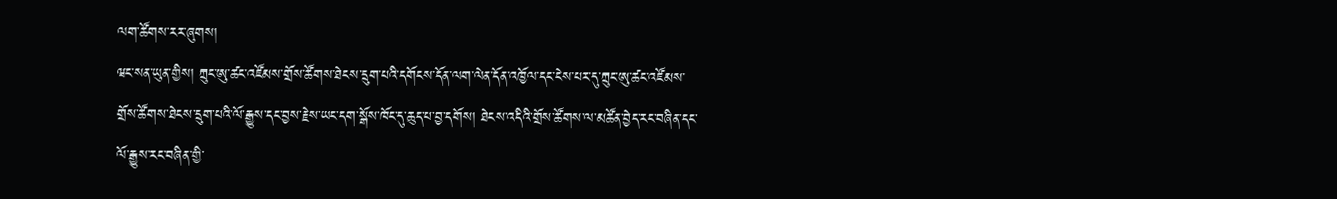ལག་ཚོགས་རར་ཞུགས།
ཝང་སན་ཡུན་གྱིས། ཀྲུང་ཨུ་ཚང་འཛོམས་གྲོས་ཚོགས་ཐེངས་དྲུག་པའི་དགོངས་དོན་ལག་ལེན་དོན་འཁྱོལ་དང་ངེས་པར་དུ་ཀྲུང་ཨུ་ཚང་འཛོམས་གྲོས་ཚོགས་ཐེངས་དྲུག་པའི་ལོ་རྒྱུས་དང་བྱས་རྗེས་ཡང་དག་སྒོས་ཁོང་དུ་ཆུད་པ་བྱ་དགོས། ཐེངས་འདིའི་གྲོས་ཚོགས་ལ་མཚོན་བྱེད་རང་བཞིན་དང་ལོ་རྒྱུས་རང་བཞིན་གྱི་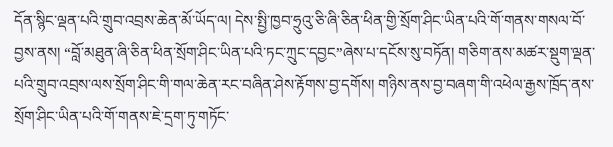དོན་སྙིང་ལྡན་པའི་གྲུབ་འབྲས་ཆེན་མོ་ཡོད་ལ། དེས་སྤྱི་ཁྱབ་ཧྲུའུ་ཅི་ཞི་ཅིན་ཕིན་གྱི་སྲོག་ཤིང་ཡིན་པའི་གོ་གནས་གསལ་བོ་བྱས་ནས། “བློ་མཐུན་ཞི་ཅིན་ཕིན་སྲོག་ཤིང་ཡིན་པའི་ཏང་ཀྲུང་དབྱང”ཞེས་པ་དངོས་སུ་བཏོན། གཅིག་ནས་མཚར་སྡུག་ལྡན་པའི་གྲུབ་འབྲས་ལས་སྲོག་ཤིང་གི་གལ་ཆེན་རང་བཞིན་ཤེས་རྟོགས་བྱ་དགོས། གཉིས་ནས་བྱ་བཞག་གི་འཕེལ་རྒྱས་ཁྲོད་ནས་སྲོག་ཤིང་ཡིན་པའི་གོ་གནས་ཇེ་དྲག་ཏུ་གཏོང་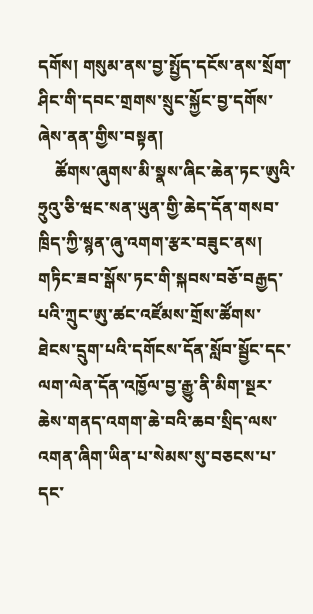དགོས། གསུམ་ནས་བྱ་སྤྱོད་དངོས་ནས་སྲོག་ཤིང་གི་དབང་གྲགས་སྲུང་སྐྱོང་བྱ་དགོས་ཞེས་ནན་གྱིས་བསྟན།
    ཚོགས་ཞུགས་མི་སྣས་ཞིང་ཆེན་ཏང་ཨུའི་ཧྲུའུ་ཅི་ཝང་སན་ཡུན་གྱི་ཆེད་དོན་གསབ་ཁྲིད་ཀྱི་སྙན་ཞུ་འགག་རྩར་བཟུང་ནས། གཏིང་ཟབ་སྒོས་ཏང་གི་སྐབས་བཅོ་བརྒྱད་པའི་ཀྲུང་ཨུ་ཚང་འཛོམས་གྲོས་ཚོགས་ཐེངས་དྲུག་པའི་དགོངས་དོན་སློབ་སྦྱོང་དང་ལག་ལེན་དོན་འཁྱོལ་བྱ་རྒྱུ་ནི་མིག་སྔར་ཆེས་གནད་འགག་ཆེ་བའི་ཆབ་སྲིད་ལས་འགན་ཞིག་ཡིན་པ་སེམས་སུ་བཅངས་པ་དང་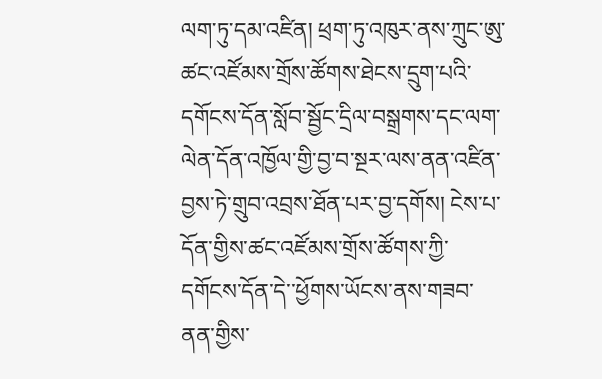ལག་ཏུ་དམ་འཛིན། ཕྲག་ཏུ་འཁུར་ནས་ཀྲུང་ཨུ་ཚང་འཛོམས་གྲོས་ཚོགས་ཐེངས་དྲུག་པའི་དགོངས་དོན་སློབ་སྦྱོང་དྲིལ་བསྒྲགས་དང་ལག་ལེན་དོན་འཁྱོལ་གྱི་བྱ་བ་སྔར་ལས་ནན་འཛིན་བྱས་ཏེ་གྲུབ་འབྲས་ཐོན་པར་བྱ་དགོས། ངེས་པ་དོན་གྱིས་ཚང་འཛོམས་གྲོས་ཚོགས་ཀྱི་དགོངས་དོན་དེ་་ཕྱོགས་ཡོངས་ནས་གཟབ་ནན་གྱིས་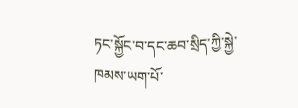ཏང་སྐྱོང་བ་དང་ཆབ་སྲིད་ཀྱི་སྐྱེ་ཁམས་ཡག་པོ་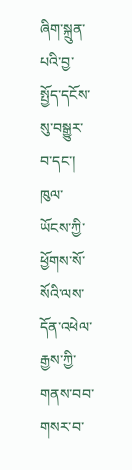ཞིག་སྐྲུན་པའི་བྱ་སྤྱོད་དངོས་སུ་བསྒྱུར་བ་དང་། ཁུལ་ཡོངས་ཀྱི་ཕྱོགས་སོ་སོའི་ལས་དོན་འཕེལ་རྒྱས་ཀྱི་གནས་བབ་གསར་བ་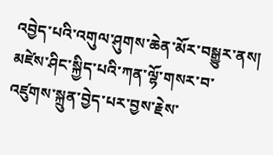འབྱེད་པའི་འགུལ་ཤུགས་ཆེན་མོར་བསྒྱུར་ནས། མཛེས་ཤིང་སྐྱིད་པའི་ཀན་ལྷོ་གསར་བ་འཛུགས་སྐྲུན་བྱེད་པར་བྱས་རྗེས་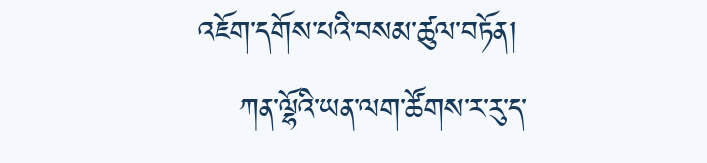འཇོག་དགོས་པའི་བསམ་ཚུལ་བཏོན།
    ཀན་ལྷོའི་ཡན་ལག་ཚོགས་ར་རུ་ད་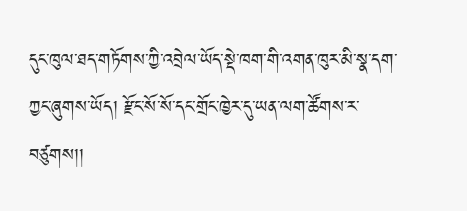དུང་ཁུལ་ཐད་གཏོགས་ཀྱི་འབྲེལ་ཡོད་སྡེ་ཁག་གི་འགན་ཁུར་མི་སྣ་དག་ཀྱང་ཞུགས་ཡོད། རྫོང་སོ་སོ་དང་གྲོང་ཁྱེར་དུ་ཡན་ལག་ཚོགས་ར་བཙུགས།།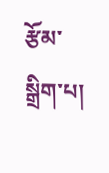རྩོམ་སྒྲིག་པ།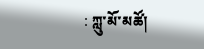: ཀླུ་མོ་མཚོ།